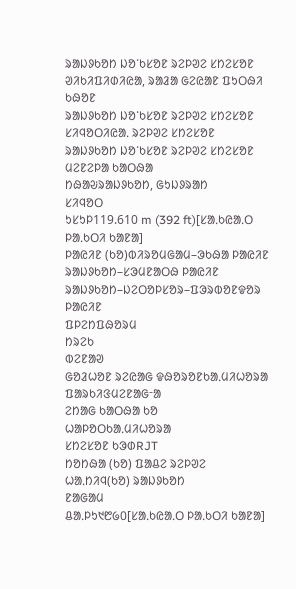ᱨᱟᱡᱽᱠᱚᱴ ᱡᱚᱸᱠᱥᱚᱱ ᱨᱮᱞᱣᱮ ᱥᱴᱮᱥᱚᱱ
ᱣᱤᱠᱤᱯᱤᱰᱤᱭᱟ, ᱨᱟᱲᱟ ᱜᱮᱭᱟᱱ ᱯᱩᱛᱷᱤ ᱠᱷᱚᱱ
ᱨᱟᱡᱽᱠᱚᱴ ᱡᱚᱸᱠᱥᱚᱱ ᱨᱮᱞᱣᱮ ᱥᱴᱮᱥᱚᱱ
ᱥᱤᱧᱚᱛᱤᱭᱟᱹ ᱨᱮᱞᱣᱮ ᱥᱴᱮᱥᱚᱱ
ᱨᱟᱡᱽᱠᱚᱴ ᱡᱚᱸᱠᱥᱚᱱ ᱨᱮᱞᱣᱮ ᱥᱴᱮᱥᱚᱱ
ᱢᱮᱱᱮᱞᱟ ᱠᱟᱛᱷᱟ
ᱴᱷᱟᱶᱨᱟᱡᱽᱠᱚᱴ, ᱜᱩᱡᱽᱨᱟᱴ
ᱥᱤᱧᱚᱛ
ᱩᱥᱩᱞ119.610 m (392 ft)[ᱥᱟᱹᱠᱭᱟᱹᱛ ᱞᱟᱹᱠᱛᱤ ᱠᱟᱱᱟ]
ᱞᱟᱭᱤᱱ (ᱠᱚ)ᱵᱤᱨᱚᱢᱜᱟᱢ–ᱳᱠᱷᱟ ᱞᱟᱭᱤᱱ
ᱨᱟᱡᱽᱠᱚᱴ–ᱥᱳᱢᱱᱟᱛᱷ ᱞᱟᱭᱤᱱ
ᱨᱟᱡᱽᱠᱚᱴ–ᱡᱮᱛᱚᱞᱥᱚᱨ–ᱯᱳᱨᱵᱚᱱᱫᱚᱨ ᱞᱟᱭᱤᱱ
ᱯᱞᱮᱴᱯᱷᱚᱨᱢ
ᱴᱨᱮᱠ
ᱵᱮᱱᱟᱣ
ᱜᱚᱲᱦᱚᱱ ᱨᱮᱭᱟᱜ ᱫᱷᱚᱨᱚᱱᱠᱟᱹᱢᱤᱦᱚᱨᱟ
ᱯᱟᱨᱠᱤᱝᱢᱮᱱᱟᱜᱼᱟ
ᱮᱴᱟᱜ ᱠᱟᱛᱷᱟ ᱠᱚ
ᱦᱟᱞᱚᱛᱠᱟᱹᱢᱤᱦᱚᱨᱟ
ᱥᱴᱮᱥᱚᱱ ᱠᱳᱰRJT
ᱴᱚᱴᱷᱟ (ᱠᱚ) ᱯᱟᱪᱮ ᱨᱮᱞᱣᱮ
ᱦᱟᱹᱴᱤᱧ(ᱠᱚ) ᱨᱟᱡᱽᱠᱚᱴ
ᱱᱟᱜᱟᱢ
ᱪᱟᱹᱞᱩ᱑᱘᱙᱐[ᱥᱟᱹᱠᱭᱟᱹᱛ ᱞᱟᱹᱠᱛᱤ ᱠᱟᱱᱟ]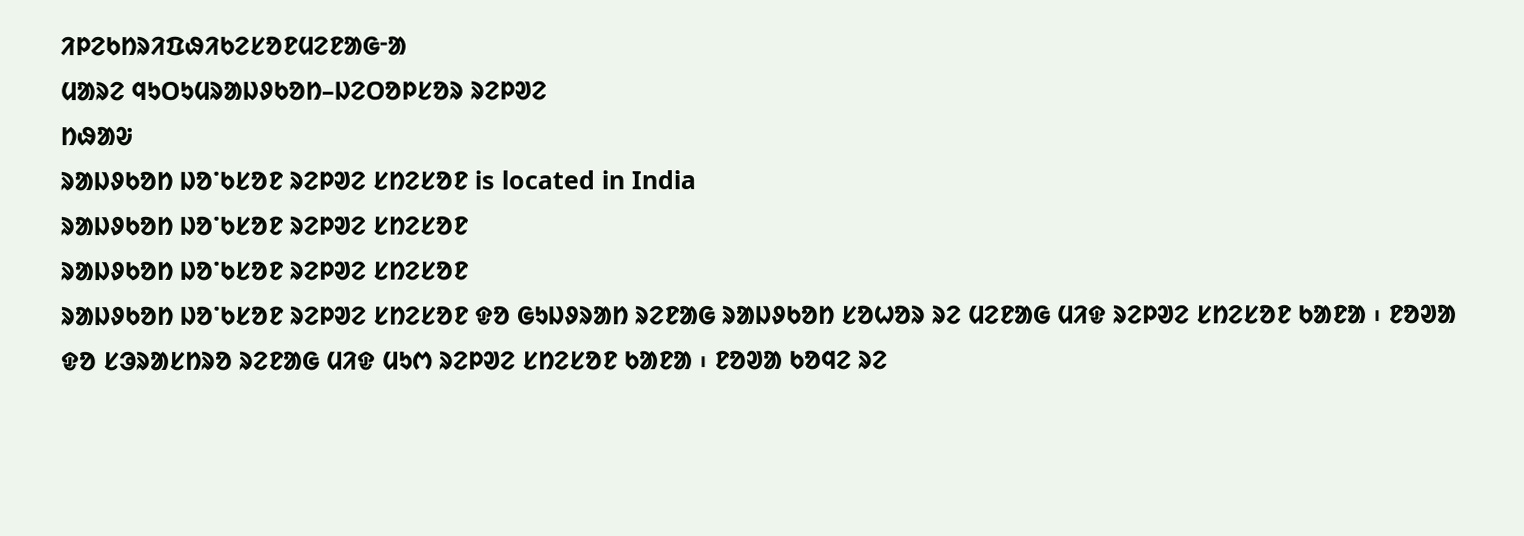ᱤᱞᱮᱠᱴᱨᱤᱯᱷᱤᱠᱮᱥᱚᱱᱢᱮᱱᱟᱜᱼᱟ
ᱢᱟᱨᱮ ᱧᱩᱛᱩᱢᱨᱟᱡᱽᱠᱚᱴ–ᱡᱮᱛᱚᱞᱥᱚᱨ ᱨᱮᱞᱣᱮ
ᱴᱷᱟᱶ
ᱨᱟᱡᱽᱠᱚᱴ ᱡᱚᱸᱠᱥᱚᱱ ᱨᱮᱞᱣᱮ ᱥᱴᱮᱥᱚᱱ is located in India
ᱨᱟᱡᱽᱠᱚᱴ ᱡᱚᱸᱠᱥᱚᱱ ᱨᱮᱞᱣᱮ ᱥᱴᱮᱥᱚᱱ
ᱨᱟᱡᱽᱠᱚᱴ ᱡᱚᱸᱠᱥᱚᱱ ᱨᱮᱞᱣᱮ ᱥᱴᱮᱥᱚᱱ
ᱨᱟᱡᱽᱠᱚᱴ ᱡᱚᱸᱠᱥᱚᱱ ᱨᱮᱞᱣᱮ ᱥᱴᱮᱥᱚᱱ ᱫᱚ ᱜᱩᱡᱽᱨᱟᱴ ᱨᱮᱱᱟᱜ ᱨᱟᱡᱽᱠᱚᱴ ᱥᱚᱦᱚᱨ ᱨᱮ ᱢᱮᱱᱟᱜ ᱢᱤᱫ ᱨᱮᱞᱣᱮ ᱥᱴᱮᱥᱚᱱ ᱠᱟᱱᱟ ᱾ ᱱᱚᱣᱟ ᱫᱚ ᱥᱳᱨᱟᱥᱴᱨᱚ ᱨᱮᱱᱟᱜ ᱢᱤᱫ ᱢᱩᱬ ᱨᱮᱞᱣᱮ ᱥᱴᱮᱥᱚᱱ ᱠᱟᱱᱟ ᱾ ᱱᱚᱣᱟ ᱠᱚᱧᱮ ᱨᱮ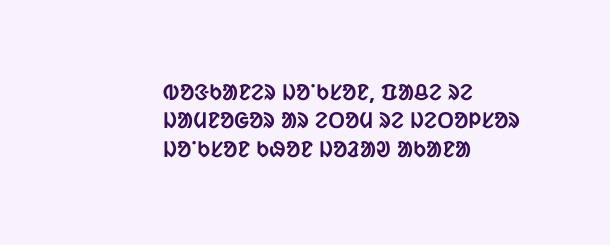ᱵᱚᱝᱠᱟᱱᱮᱨ ᱡᱚᱸᱠᱥᱚᱱ, ᱯᱟᱪᱮ ᱨᱮ ᱡᱟᱢᱱᱚᱜᱚᱨ ᱟᱨ ᱮᱛᱚᱢ ᱨᱮ ᱡᱮᱛᱚᱞᱥᱚᱨ ᱡᱚᱸᱠᱥᱚᱱ ᱠᱷᱚᱱ ᱡᱚᱲᱟᱣ ᱟᱠᱟᱱᱟ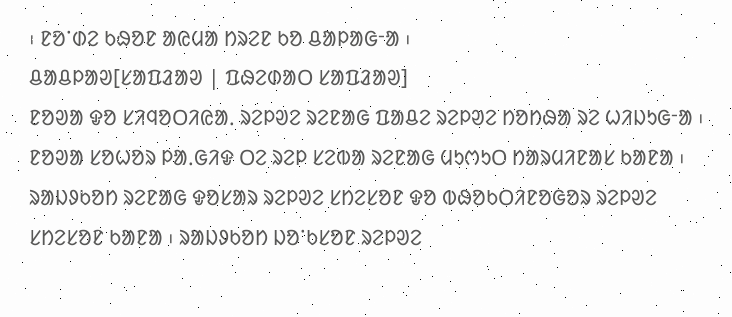᱾ ᱱᱚᱸᱰᱮ ᱠᱷᱚᱱ ᱟᱭᱢᱟ ᱴᱨᱮᱱ ᱠᱚ ᱪᱟᱞᱟᱜᱼᱟ ᱾
ᱪᱟᱪᱞᱟᱣ[ᱥᱟᱯᱲᱟᱣ | ᱯᱷᱮᱰᱟᱛ ᱥᱟᱯᱲᱟᱣ]
ᱱᱚᱣᱟ ᱫᱚ ᱥᱤᱧᱚᱛᱤᱭᱟᱹ ᱨᱮᱞᱣᱮ ᱨᱮᱱᱟᱜ ᱯᱟᱪᱮ ᱨᱮᱞᱣᱮ ᱴᱚᱴᱷᱟ ᱨᱮ ᱦᱤᱡᱩᱜᱼᱟ ᱾ ᱱᱚᱣᱟ ᱥᱚᱦᱚᱨ ᱞᱟᱹᱜᱤᱫ ᱛᱮ ᱨᱮᱞ ᱥᱮᱵᱟ ᱨᱮᱱᱟᱜ ᱢᱩᱬᱩᱛ ᱴᱟᱨᱢᱤᱱᱟᱥ ᱠᱟᱱᱟ ᱾ ᱨᱟᱡᱽᱠᱚᱴ ᱨᱮᱱᱟᱜ ᱫᱚᱥᱟᱨ ᱨᱮᱞᱣᱮ ᱥᱴᱮᱥᱚᱱ ᱫᱚ ᱵᱷᱚᱠᱛᱤᱱᱚᱜᱚᱨ ᱨᱮᱞᱣᱮ ᱥᱴᱮᱥᱚᱱ ᱠᱟᱱᱟ ᱾ ᱨᱟᱡᱽᱠᱚᱴ ᱡᱚᱸᱠᱥᱚᱱ ᱨᱮᱞᱣᱮ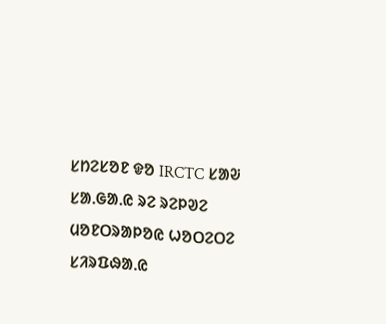ᱥᱴᱮᱥᱚᱱ ᱫᱚ IRCTC ᱥᱟᱶ ᱥᱟᱹᱜᱟᱹᱭ ᱨᱮ ᱨᱮᱞᱣᱮ ᱢᱚᱱᱛᱨᱟᱞᱚᱭ ᱦᱚᱛᱮᱛᱮ ᱥᱤᱨᱯᱷᱟᱹᱭ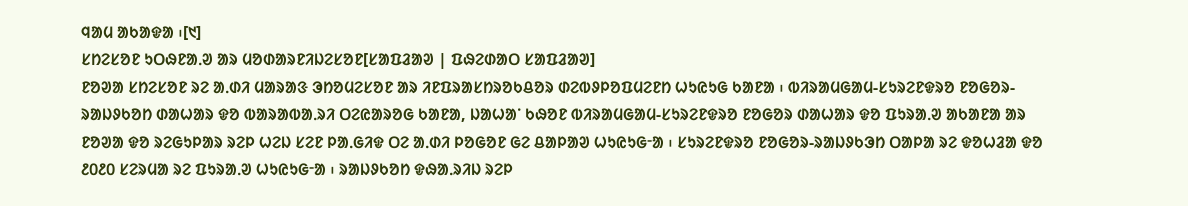ᱧᱟᱢ ᱟᱠᱟᱫᱟ ᱾[᱑]
ᱥᱴᱮᱥᱚᱱ ᱩᱛᱷᱱᱟᱹᱣ ᱟᱨ ᱢᱚᱰᱟᱨᱱᱤᱡᱮᱥᱚᱱ[ᱥᱟᱯᱲᱟᱣ | ᱯᱷᱮᱰᱟᱛ ᱥᱟᱯᱲᱟᱣ]
ᱱᱚᱣᱟ ᱥᱴᱮᱥᱚᱱ ᱨᱮ ᱟᱹᱰᱤ ᱢᱟᱨᱟᱝ ᱳᱴᱚᱢᱮᱥᱚᱱ ᱟᱨ ᱤᱱᱯᱨᱟᱥᱴᱨᱚᱠᱪᱚᱨ ᱰᱮᱵᱽᱞᱚᱯᱢᱮᱱᱴ ᱦᱩᱭᱩᱜ ᱠᱟᱱᱟ ᱾ ᱵᱤᱨᱟᱢᱜᱟᱢ-ᱥᱩᱨᱮᱱᱫᱨᱚ ᱱᱚᱜᱚᱨ-ᱨᱟᱡᱽᱠᱚᱴ ᱰᱟᱦᱟᱨ ᱫᱚ ᱵᱟᱨᱟᱵᱟᱹᱨᱤ ᱛᱮᱭᱟᱨᱚᱜ ᱠᱟᱱᱟ, ᱡᱟᱦᱟᱸ ᱠᱷᱚᱱ ᱵᱤᱨᱟᱢᱜᱟᱢ-ᱥᱩᱨᱮᱱᱫᱨᱚ ᱱᱚᱜᱚᱨ ᱰᱟᱦᱟᱨ ᱫᱚ ᱯᱩᱨᱟᱹᱣ ᱟᱠᱟᱱᱟ ᱟᱨ ᱱᱚᱣᱟ ᱫᱚ ᱨᱮᱜᱩᱞᱟᱨ ᱨᱮᱞ ᱦᱮᱡ ᱥᱮᱱ ᱞᱟᱹᱜᱤᱫ ᱛᱮ ᱟᱹᱰᱤ ᱞᱚᱜᱚᱱ ᱜᱮ ᱪᱟᱞᱟᱣ ᱦᱩᱭᱩᱜᱼᱟ ᱾ ᱥᱩᱨᱮᱱᱫᱨᱚ ᱱᱚᱜᱚᱨ-ᱨᱟᱡᱽᱠᱳᱴ ᱛᱟᱞᱟ ᱨᱮ ᱫᱚᱦᱲᱟ ᱫᱚ ᱒᱐᱒᱐ ᱥᱮᱨᱢᱟ ᱨᱮ ᱯᱩᱨᱟᱹᱣ ᱦᱩᱭᱩᱜᱼᱟ ᱾ ᱨᱟᱡᱽᱠᱚᱴ ᱫᱷᱟᱹᱨᱤᱡ ᱨᱮᱞ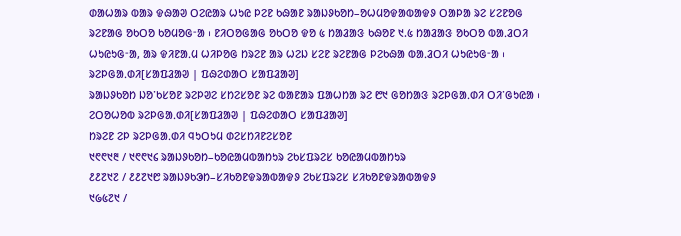ᱰᱟᱦᱟᱨ ᱵᱟᱨ ᱫᱷᱟᱣ ᱛᱮᱭᱟᱨ ᱦᱩᱭ ᱞᱮᱱ ᱠᱷᱟᱱ ᱨᱟᱡᱽᱠᱚᱴ–ᱚᱦᱢᱚᱫᱟᱵᱟᱫᱽ ᱛᱟᱞᱟ ᱨᱮ ᱥᱮᱱᱚᱜ ᱨᱮᱱᱟᱜ ᱚᱠᱛᱚ ᱠᱚᱢᱚᱜᱼᱟ ᱾ ᱱᱤᱛᱚᱜᱟᱜ ᱚᱠᱛᱚ ᱫᱚ ᱕ ᱴᱟᱲᱟᱝ ᱠᱷᱚᱱ ᱑.᱕ ᱴᱟᱲᱟᱝ ᱚᱠᱛᱚ ᱵᱟᱹᱲᱛᱤ ᱦᱩᱭᱩᱜᱼᱟ, ᱟᱨ ᱫᱤᱱᱟᱹᱢ ᱦᱤᱞᱚᱜ ᱴᱨᱮᱱ ᱟᱨ ᱦᱮᱡ ᱥᱮᱱ ᱨᱮᱱᱟᱜ ᱞᱮᱠᱷᱟ ᱵᱟᱹᱲᱛᱤ ᱦᱩᱭᱩᱜᱼᱟ ᱾
ᱨᱮᱞᱜᱟᱹᱰᱤ[ᱥᱟᱯᱲᱟᱣ | ᱯᱷᱮᱰᱟᱛ ᱥᱟᱯᱲᱟᱣ]
ᱨᱟᱡᱽᱠᱚᱴ ᱡᱚᱸᱠᱥᱚᱱ ᱨᱮᱞᱣᱮ ᱥᱴᱮᱥᱚᱱ ᱨᱮ ᱵᱟᱱᱟᱨ ᱯᱟᱦᱴᱟ ᱨᱮ ᱘᱑ ᱜᱚᱴᱟᱝ ᱨᱮᱞᱜᱟᱹᱰᱤ ᱛᱤᱸᱜᱩᱭᱟ ᱾
ᱮᱛᱚᱦᱚᱵ ᱨᱮᱞᱜᱟᱹᱰᱤ[ᱥᱟᱯᱲᱟᱣ | ᱯᱷᱮᱰᱟᱛ ᱥᱟᱯᱲᱟᱣ]
ᱴᱨᱮᱱ ᱮᱞ ᱨᱮᱞᱜᱟᱹᱰᱤ ᱧᱩᱛᱩᱢ ᱰᱮᱥᱴᱤᱱᱮᱥᱚᱱ
᱑᱖᱖᱑᱓ / ᱑᱖᱖᱑᱔ ᱨᱟᱡᱽᱠᱚᱴ–ᱠᱚᱭᱟᱢᱵᱟᱴᱩᱨ ᱮᱠᱥᱯᱨᱮᱥ ᱠᱚᱭᱟᱢᱵᱟᱴᱩᱨ
᱒᱒᱗᱑᱗ / ᱒᱒᱗᱑᱘ ᱨᱟᱡᱽᱠᱳᱴ–ᱥᱤᱠᱚᱱᱫᱨᱟᱵᱟᱫᱽ ᱮᱠᱥᱯᱨᱮᱥ ᱥᱤᱠᱚᱱᱫᱨᱟᱵᱟᱫᱽ
᱑᱙᱕᱗᱑ /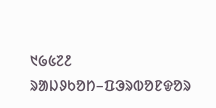᱑᱙᱕᱗᱒ ᱨᱟᱡᱽᱠᱚᱴ–ᱯᱳᱨᱵᱚᱱᱫᱚᱨ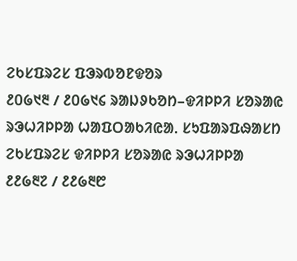ᱮᱠᱥᱯᱨᱮᱥ ᱯᱳᱨᱵᱚᱱᱫᱚᱨ
᱒᱐᱙᱑᱓ / ᱒᱐᱙᱑᱔ ᱨᱟᱡᱽᱠᱚᱴ–ᱫᱤᱞᱞᱤ ᱥᱚᱨᱟᱭ ᱨᱳᱦᱤᱞᱞᱟ ᱦᱟᱯᱛᱟᱠᱤᱭᱟᱹ ᱥᱩᱯᱟᱨᱯᱷᱟᱥᱴ ᱮᱠᱥᱯᱨᱮᱥ ᱫᱤᱞᱞᱤ ᱥᱚᱨᱟᱭ ᱨᱳᱦᱤᱞᱞᱟ
᱒᱒᱙᱓᱗ / ᱒᱒᱙᱓᱘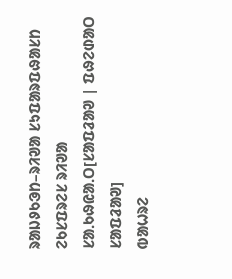ᱨᱟᱡᱽᱠᱳᱴ–ᱨᱤᱣᱟ ᱥᱩᱯᱟᱨᱯᱷᱟᱥᱴ ᱮᱠᱥᱯᱨᱮᱥ ᱨᱤᱣᱟ
ᱥᱟᱹᱠᱷᱭᱟᱹᱛ[ᱥᱟᱯᱲᱟᱣ | ᱯᱷᱮᱰᱟᱛ ᱥᱟᱯᱲᱟᱣ]
ᱵᱟᱦᱨᱮ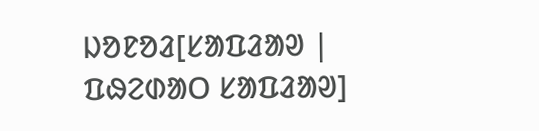ᱡᱚᱱᱚᱲ[ᱥᱟᱯᱲᱟᱣ | ᱯᱷᱮᱰᱟᱛ ᱥᱟᱯᱲᱟᱣ]